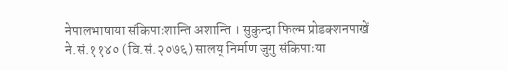नेपालभाषाया संकिपाःशान्ति अशान्ति । सुकुन्दा फिल्म प्रोडक्शनपाखें ने.सं.११४० (वि.सं.२०७६) सालय् निर्माण जुगु संकिपाःया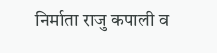निर्माता राजु कपाली व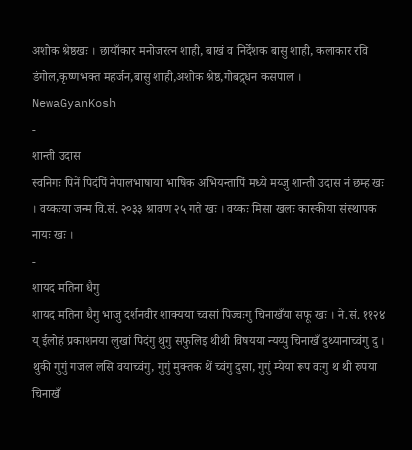अशोक श्रेष्ठखः । छायाँकार मनोजरत्न शाही, बाखं व निर्देशक बासु शाही, कलाकार रवि डंगोल,कृष्णभक्त महर्जन,बासु शाही,अशोक श्रेष्ठ,गोबद्र्धन कसपाल ।
NewaGyanKosh
-
शान्ती उदास
स्वनिगः पिनें पिदंपिं नेपालभाषाया भाषिक अभियन्तापिं मध्ये मय्जु शान्ती उदास नं छम्ह खः । वय्कःया जन्म वि.सं. २०३३ श्रावण २५ गते खः । वय्कः मिसा खलः कास्कीया संस्थापक नायः खः ।
-
शायद मतिना धैगु
शायद मतिना धैगु भाजु दर्शनवीर शाक्यया च्वसां पिज्वःगु चिनाखँया सफू खः । ने.सं. ११२४ य् ईलोहं प्रकाशनया लुखां पिदंगु थुगु सफुलिइ थीथी विषयया न्यय्पु चिनाखँ दुथ्यानाच्वंगु दु । थुकी गुगुं गजल लसि वयाच्वंगु, गुगुं मुक्तक थें च्वंगु दुसा, गुगुं म्येया रूप वःगु थ थी रुपया चिनाखँ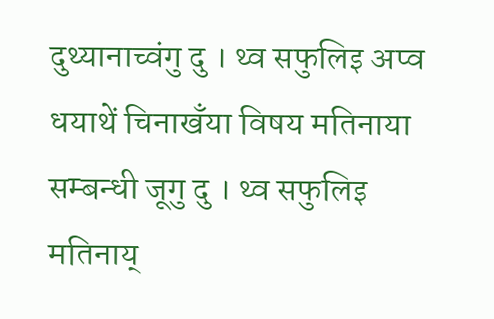दुथ्यानाच्वंगु दु । थ्व सफुलिइ अप्व धयाथें चिनाखँया विषय मतिनाया सम्बन्धी जूगु दु । थ्व सफुलिइ मतिनाय्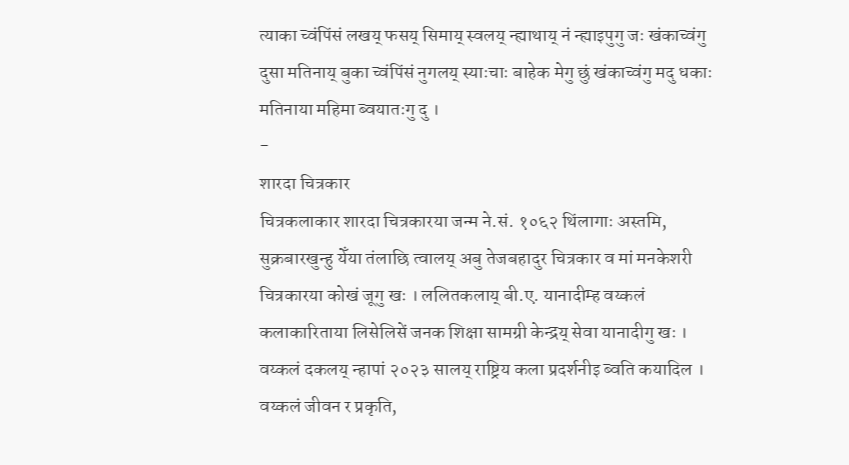त्याका च्वंपिंसं लखय् फसय् सिमाय् स्वलय् न्ह्याथाय् नं न्ह्याइपुगु जः खंकाच्वंगु दुसा मतिनाय् बुका च्वंपिंसं नुगलय् स्याःचाः बाहेक मेगु छुं खंकाच्वंगु मदु धकाः मतिनाया महिमा ब्वयातःगु दु ।
-
शारदा चित्रकार
चित्रकलाकार शारदा चित्रकारया जन्म ने.सं. १०६२ थिंलागाः अस्तमि, सुक्रबारखुन्हु येँया तंलाछि त्वालय् अबु तेजबहादुर चित्रकार व मां मनकेशरी चित्रकारया कोखं जूगु खः । ललितकलाय् बी.ए. यानादीम्ह वय्कलं कलाकारिताया लिसेलिसें जनक शिक्षा सामग्री केन्द्रय् सेवा यानादीगु खः । वय्कलं दकलय् न्हापां २०२३ सालय् राष्ट्रिय कला प्रदर्शनीइ ब्वति कयादिल । वय्कलं जीवन र प्रकृति,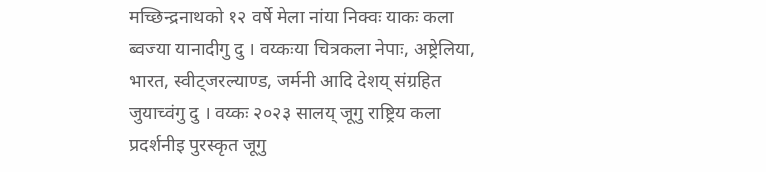मच्छिन्द्रनाथको १२ वर्षे मेला नांया निक्वः याकः कला ब्वज्या यानादीगु दु । वय्कःया चित्रकला नेपाः, अष्ट्रेलिया, भारत, स्वीट्जरल्याण्ड, जर्मनी आदि देशय् संग्रहित जुयाच्वंगु दु । वय्कः २०२३ सालय् जूगु राष्ट्रिय कला प्रदर्शनीइ पुरस्कृत जूगु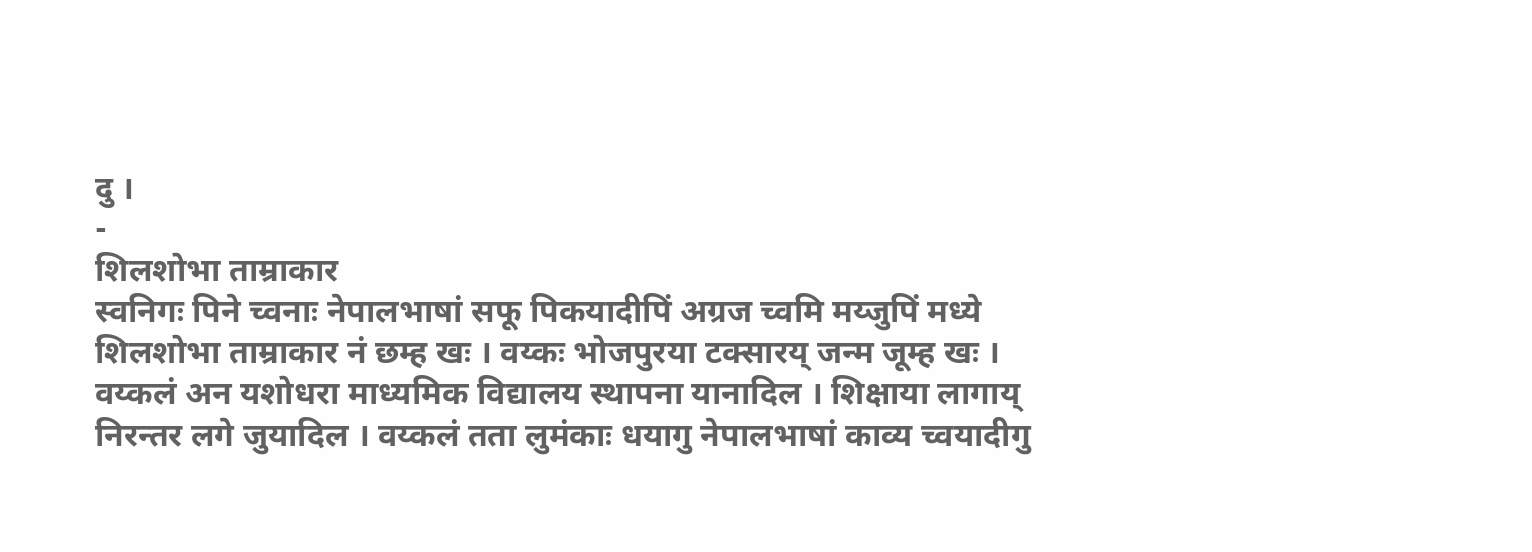दु ।
-
शिलशोभा ताम्राकार
स्वनिगः पिने च्वनाः नेपालभाषां सफू पिकयादीपिं अग्रज च्वमि मय्जुपिं मध्ये शिलशोभा ताम्राकार नं छम्ह खः । वय्कः भोजपुरया टक्सारय् जन्म जूम्ह खः । वय्कलं अन यशोधरा माध्यमिक विद्यालय स्थापना यानादिल । शिक्षाया लागाय् निरन्तर लगे जुयादिल । वय्कलं तता लुमंकाः धयागु नेपालभाषां काव्य च्वयादीगु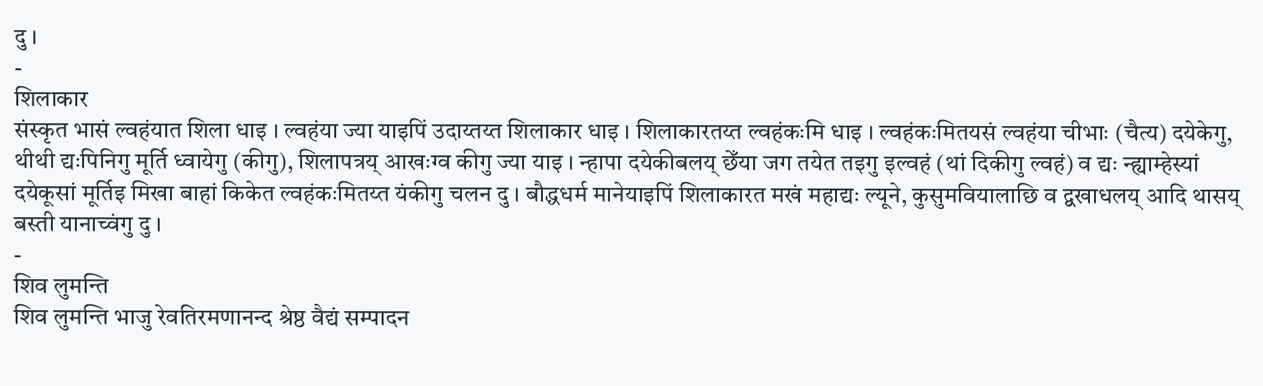दु ।
-
शिलाकार
संस्कृत भासं ल्वहंयात शिला धाइ । ल्वहंया ज्या याइपिं उदाय्तय्त शिलाकार धाइ । शिलाकारतय्त ल्वहंकःमि धाइ । ल्वहंकःमितयसं ल्वहंया चीभाः (चैत्य) दयेकेगु, थीथी द्यःपिनिगु मूर्ति ध्वायेगु (कीगु), शिलापत्रय् आखःग्व कीगु ज्या याइ । न्हापा दयेकीबलय् छेँया जग तयेत तइगु इल्वहं (थां दिकीगु ल्वहं) व द्यः न्ह्याम्हेस्यां दयेकूसां मूर्तिइ मिखा बाहां किकेत ल्वहंकःमितय्त यंकीगु चलन दु । बौद्धधर्म मानेयाइपिं शिलाकारत मखं महाद्यः ल्यूने, कुसुमवियालाछि व द्वखाधलय् आदि थासय् बस्ती यानाच्वंगु दु ।
-
शिव लुमन्ति
शिव लुमन्ति भाजु रेवतिरमणानन्द श्रेष्ठ वैद्यं सम्पादन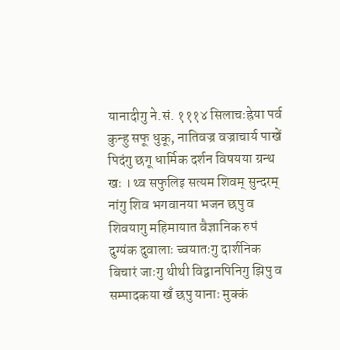यानादीगु ने.सं. १११४ सिलाचःह्रेया पर्व कुन्हु सफू धुकू, नातिवज्र वज्राचार्य पाखें पिदंगु छगू धार्मिक दर्शन विषयया ग्रन्थ खः । थ्व सफुलिइ सत्यम शिवम् सुन्दरम् नांगु शिव भगवानया भजन छपु व शिवयागु महिमायात वैज्ञानिक रुपं दुग्यंक दुवालाः च्वयातःगु दार्शनिक बिचारं जाःगु थीथी विद्वानपिनिगु झिपु व सम्पादकया खँ छपु यानाः मुक्कं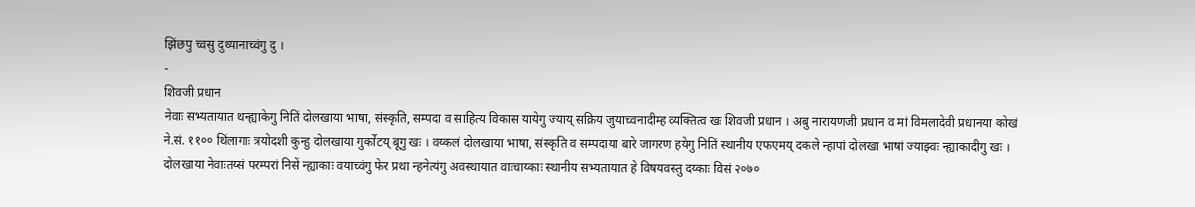झिंछपु च्वसु दुथ्यानाच्वंगु दु ।
-
शिवजी प्रधान
नेवाः सभ्यतायात थन्ह्याकेगु नितिं दोलखाया भाषा, संस्कृति, सम्पदा व साहित्य विकास यायेगु ज्याय् सक्रिय जुयाच्वनादीम्ह व्यक्तित्व खः शिवजी प्रधान । अबु नारायणजी प्रधान व मां विमलादेवी प्रधानया कोखं ने.सं. ११०० थिंलागाः त्रयोदशी कुन्हु दोलखाया गुर्कोटय् बूगु खः । वय्कलं दोलखाया भाषा, संस्कृति व सम्पदाया बारे जागरण हयेगु नितिं स्थानीय एफएमय् दकले न्हापां दोलखा भाषां ज्याझ्वः न्ह्याकादीगु खः । दोलखाया नेवाःतय्सं परम्परां निसें न्ह्याकाः वयाच्वंगु फेर प्रथा न्हनेत्यंगु अवस्थायात वाःचाय्काः स्थानीय सभ्यतायात हे विषयवस्तु दय्काः विसं २०७०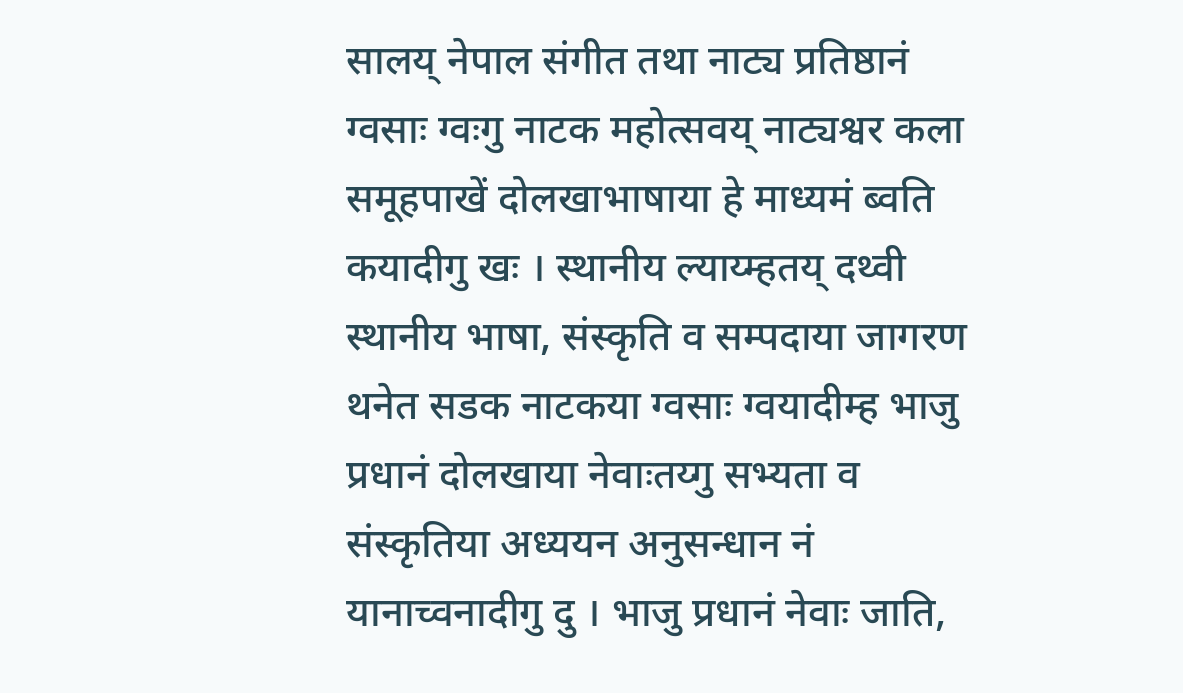सालय् नेपाल संगीत तथा नाट्य प्रतिष्ठानं ग्वसाः ग्वःगु नाटक महोत्सवय् नाट्यश्वर कला समूहपाखें दोलखाभाषाया हे माध्यमं ब्वति कयादीगु खः । स्थानीय ल्याय्म्हतय् दथ्वी स्थानीय भाषा, संस्कृति व सम्पदाया जागरण थनेत सडक नाटकया ग्वसाः ग्वयादीम्ह भाजु प्रधानं दोलखाया नेवाःतय्गु सभ्यता व संस्कृतिया अध्ययन अनुसन्धान नं यानाच्वनादीगु दु । भाजु प्रधानं नेवाः जाति,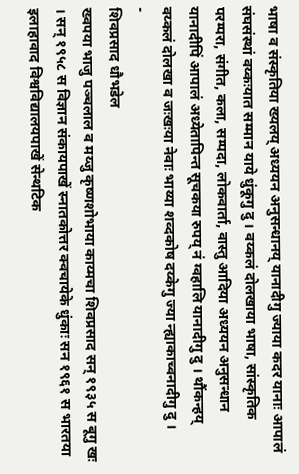भाषा व संस्कृतिया ख्यलय् अध्ययन अनुसन्धानय् यानादीगु ज्याया कदर यानाः आपालं संघसंस्थां वय्कःयात सम्मान याये धुंकूगु दु । वय्कलं दोलखाया भाषा, सांस्कृतिक परम्परा, संगीत, कला, सम्पदा, लोकवार्ता, वास्तु आदिया अध्ययन अनुसन्धान यानादीपिं आपालं अध्येतापिन्त सूचकया रुपय् नं ग्वहालि यानादीगु दु । थौंकन्हय् वय्कलं दोलखा व जःखःया नेवाः भाय्या शव्दकोष दय्केगु ज्या न्ह्याकाच्वनादीगु दु ।
-
शिवप्रसाद धौभडेल
ख्वपया भाजु पञ्चलाल व मय्जु कृष्णशोभाया काय्मचा शिवप्रसाद सन् १९३५ स बूगु खः । सन् १९५८ स विज्ञान संकायपाखें स्नातकोत्तर क्वचायेके धुंकाः सन १९६१ स भारतया इलाहावाद विश्वविद्यालयपाखें सेन्थटिक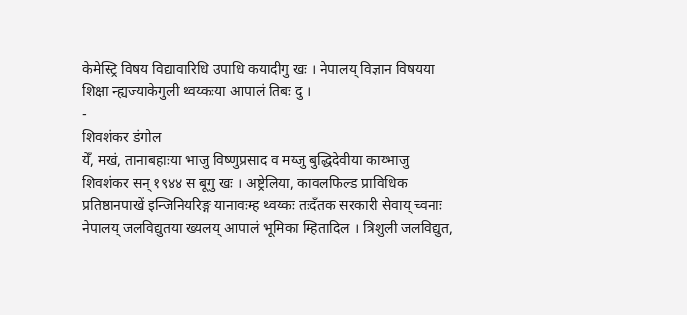केमेस्ट्रि विषय विद्यावारिधि उपाधि कयादीगु खः । नेपालय् विज्ञान विषयया शिक्षा न्ह्यज्याकेगुली थ्वय्कःया आपालं तिबः दु ।
-
शिवशंकर डंगोल
येँ, मखं, तानाबहाःया भाजु विष्णुप्रसाद व मय्जु बुद्धिदेवीया काय्भाजु शिवशंकर सन् १९४४ स बूगु खः । अष्ट्रेलिया, कावलफिल्ड प्राविधिक प्रतिष्ठानपाखें इन्जिनियरिङ्ग यानावःम्ह थ्वय्कः तःदँतक सरकारी सेवाय् च्वनाः नेपालय् जलविद्युतया ख्यलय् आपालं भूमिका म्हितादिल । त्रिशुली जलविद्युत,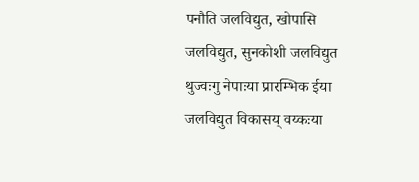पनौति जलविद्युत, खोपासि जलविद्युत, सुनकोशी जलविद्युत थुज्वःगु नेपाःया प्रारम्भिक ईया जलविद्युत विकासय् वय्कःया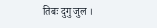तिबः दुगु जुल ।